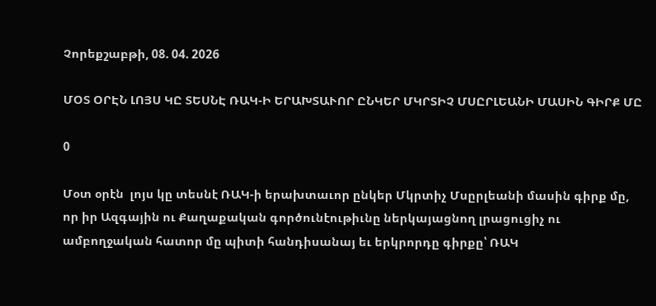Չորեքշաբթի, 08. 04. 2026

ՄՕՏ ՕՐԷՆ ԼՈՅՍ ԿԸ ՏԵՍՆԷ ՌԱԿ-Ի ԵՐԱԽՏԱՒՈՐ ԸՆԿԵՐ ՄԿՐՏԻՉ ՄՍԸՐԼԵԱՆԻ ՄԱՍԻՆ ԳԻՐՔ ՄԸ

0

Մօտ օրէն  լոյս կը տեսնէ ՌԱԿ-ի երախտաւոր ընկեր Մկրտիչ Մսըրլեանի մասին գիրք մը, որ իր Ազգային ու Քաղաքական գործունէութիւնը ներկայացնող լրացուցիչ ու ամբողջական հատոր մը պիտի հանդիսանայ եւ երկրորդը գիրքը՝ ՌԱԿ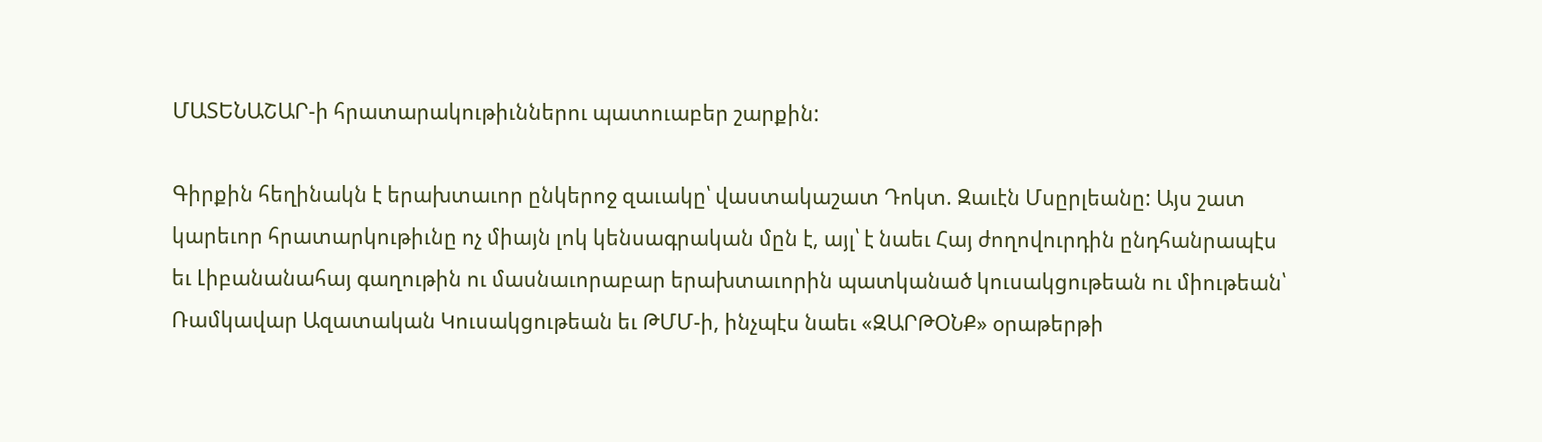ՄԱՏԵՆԱՇԱՐ-ի հրատարակութիւններու պատուաբեր շարքին:

Գիրքին հեղինակն է երախտաւոր ընկերոջ զաւակը՝ վաստակաշատ Դոկտ. Զաւէն Մսըրլեանը: Այս շատ կարեւոր հրատարկութիւնը ոչ միայն լոկ կենսագրական մըն է, այլ՝ է նաեւ Հայ ժողովուրդին ընդհանրապէս եւ Լիբանանահայ գաղութին ու մասնաւորաբար երախտաւորին պատկանած կուսակցութեան ու միութեան՝ Ռամկավար Ազատական Կուսակցութեան եւ ԹՄՄ-ի, ինչպէս նաեւ «ԶԱՐԹՕՆՔ» օրաթերթի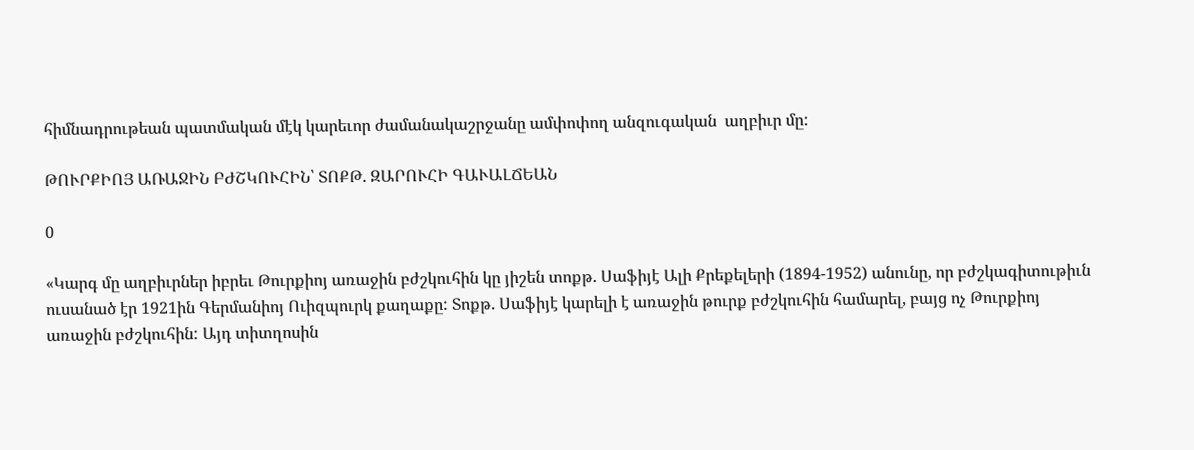հիմնադրութեան պատմական մէկ կարեւոր ժամանակաշրջանը ամփոփող անզուգական  աղբիւր մը:

ԹՈՒՐՔԻՈՅ ԱՌԱՋԻՆ ԲԺՇԿՈՒՀԻՆ՝ ՏՈՔԹ. ԶԱՐՈՒՀԻ ԳԱՒԱԼՃԵԱՆ

0

«Կարգ մը աղբիւրներ իբրեւ Թուրքիոյ առաջին բժշկուհին կը յիշեն տոքթ. Սաֆիյէ Ալի Քրեքելերի (1894-1952) անունը, որ բժշկագիտութիւն ուսանած էր 1921ին Գերմանիոյ Ուիզպուրկ քաղաքը: Տոքթ. Սաֆիյէ կարելի է առաջին թուրք բժշկուհին համարել, բայց ոչ Թուրքիոյ առաջին բժշկուհին: Այդ տիտղոսին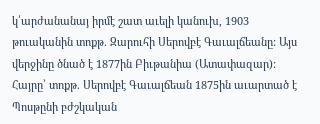կ՛արժանանայ իրմէ շատ աւելի կանուխ, 1903 թուականին տոքթ. Զարուհի Սերովբէ Գաւալճեանը: Այս վերջինը ծնած է 1877ին Բիւթանիա (Ատափազար): Հայրը՝ տոքթ. Սերովբէ Գաւալճեան 1875ին աւարտած է Պոսթընի բժշկական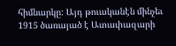հիմնարկը: Այդ թուականէն մինչեւ 1915 ծառայած է Ատափազարի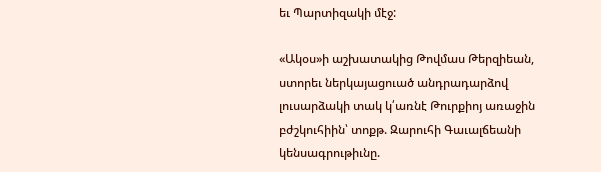եւ Պարտիզակի մէջ:

«Ակօս»ի աշխատակից Թովմաս Թերզիեան, ստորեւ ներկայացուած անդրադարձով լուսարձակի տակ կ՛առնէ Թուրքիոյ առաջին բժշկուհիին՝ տոքթ. Զարուհի Գաւալճեանի կենսագրութիւնը.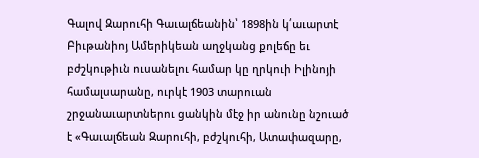Գալով Զարուհի Գաւալճեանին՝ 1898ին կ՛աւարտէ Բիւթանիոյ Ամերիկեան աղջկանց քոլեճը եւ բժշկութիւն ուսանելու համար կը ղրկուի Իլինոյի համալսարանը, ուրկէ 1903 տարուան շրջանաւարտներու ցանկին մէջ իր անունը նշուած է «Գաւալճեան Զարուհի, բժշկուհի, Ատափազարը,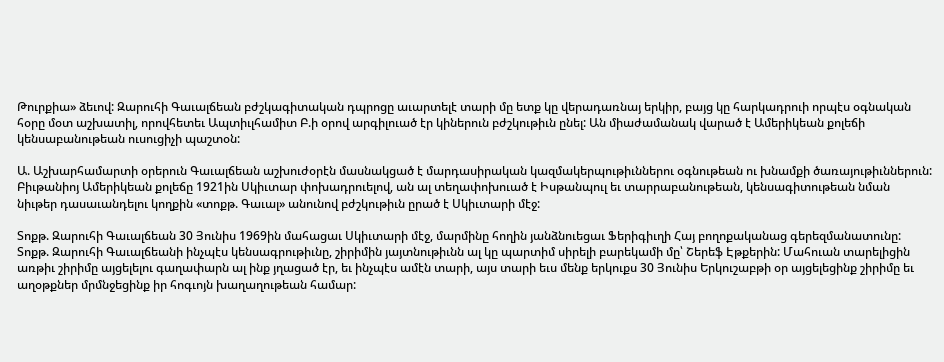Թուրքիա» ձեւով: Զարուհի Գաւալճեան բժշկագիտական դպրոցը աւարտելէ տարի մը ետք կը վերադառնայ երկիր, բայց կը հարկադրուի որպէս օգնական հօրը մօտ աշխատիլ, որովհետեւ Ապտիւլհամիտ Բ.ի օրով արգիլուած էր կիներուն բժշկութիւն ընել: Ան միաժամանակ վարած է Ամերիկեան քոլեճի կենսաբանութեան ուսուցիչի պաշտօն:

Ա. Աշխարհամարտի օրերուն Գաւալճեան աշխուժօրէն մասնակցած է մարդասիրական կազմակերպութիւններու օգնութեան ու խնամքի ծառայութիւններուն: Բիւթանիոյ Ամերիկեան քոլեճը 1921ին Սկիւտար փոխադրուելով, ան ալ տեղափոխուած է Իսթանպուլ եւ տարրաբանութեան, կենսագիտութեան նման նիւթեր դասաւանդելու կողքին «տոքթ. Գաւալ» անունով բժշկութիւն ըրած է Սկիւտարի մէջ:

Տոքթ. Զարուհի Գաւալճեան 30 Յունիս 1969ին մահացաւ Սկիւտարի մէջ, մարմինը հողին յանձնուեցաւ Ֆերիգիւղի Հայ բողոքականաց գերեզմանատունը: Տոքթ. Զարուհի Գաւալճեանի ինչպէս կենսագրութիւնը, շիրիմին յայտնութիւնն ալ կը պարտիմ սիրելի բարեկամի մը՝ Շերեֆ Էթքերին: Մահուան տարելիցին առթիւ շիրիմը այցելելու գաղափարն ալ ինք յղացած էր, եւ ինչպէս ամէն տարի, այս տարի եւս մենք երկուքս 30 Յունիս Երկուշաբթի օր այցելեցինք շիրիմը եւ աղօթքներ մրմնջեցինք իր հոգւոյն խաղաղութեան համար: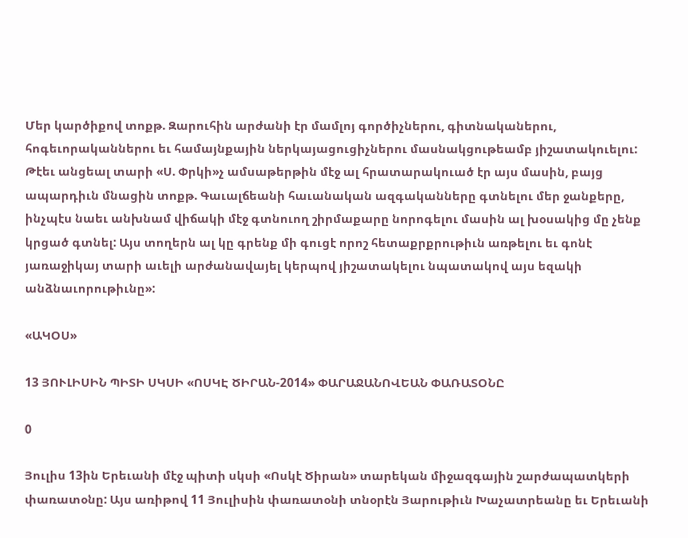Մեր կարծիքով տոքթ. Զարուհին արժանի էր մամլոյ գործիչներու, գիտնականերու, հոգեւորականներու եւ համայնքային ներկայացուցիչներու մասնակցութեամբ յիշատակուելու: Թէեւ անցեալ տարի «Ս. Փրկի»չ ամսաթերթին մէջ ալ հրատարակուած էր այս մասին, բայց ապարդիւն մնացին տոքթ. Գաւալճեանի հաւանական ազգականները գտնելու մեր ջանքերը, ինչպէս նաեւ անխնամ վիճակի մէջ գտնուող շիրմաքարը նորոգելու մասին ալ խօսակից մը չենք կրցած գտնել: Այս տողերն ալ կը գրենք մի գուցէ որոշ հետաքրքրութիւն առթելու եւ գոնէ յառաջիկայ տարի աւելի արժանավայել կերպով յիշատակելու նպատակով այս եզակի անձնաւորութիւնը»:

«ԱԿՕՍ»

13 ՅՈՒԼԻՍԻՆ ՊԻՏԻ ՍԿՍԻ «ՈՍԿԷ ԾԻՐԱՆ-2014» ՓԱՐԱՋԱՆՈՎԵԱՆ ՓԱՌԱՏՕՆԸ

0

Յուլիս 13ին Երեւանի մէջ պիտի սկսի «Ոսկէ Ծիրան» տարեկան միջազգային շարժապատկերի փառատօնը: Այս առիթով 11 Յուլիսին փառատօնի տնօրէն Յարութիւն Խաչատրեանը եւ Երեւանի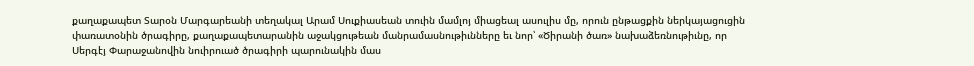քաղաքապետ Տարօն Մարգարեանի տեղակալ Արամ Սուքիասեան տուին մամլոյ միացեալ ասուլիս մը, որուն ընթացքին ներկայացուցին փառատօնին ծրագիրը, քաղաքապետարանին աջակցութեան մանրամասնութիւնները եւ նոր՝ «Ծիրանի ծառ» նախաձեռնութիւնը, որ Սերգէյ Փարաջանովին նուիրուած ծրագիրի պարունակին մաս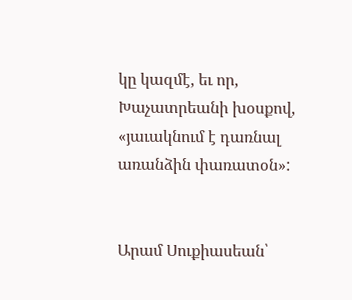կը կազմէ, եւ որ, Խաչատրեանի խօսքով, «յաւակնում է դառնալ առանձին փառատօն»:


Արամ Սուքիասեան՝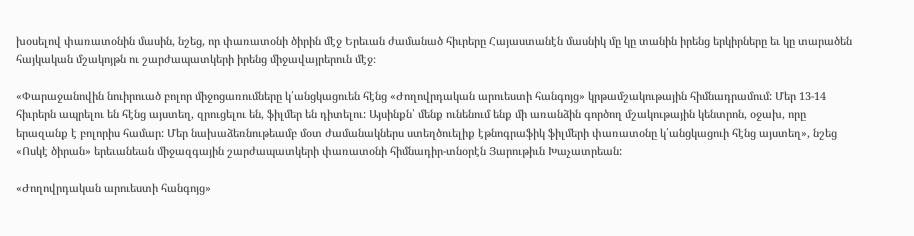խօսելով փառատօնին մասին, նշեց, որ փառատօնի ծիրին մէջ Երեւան ժամանած հիւրերը Հայաստանէն մասնիկ մը կը տանին իրենց երկիրները եւ կը տարածեն հայկական մշակոյթն ու շարժապատկերի իրենց միջավայրերուն մէջ։

«Փարաջանովին նուիրուած բոլոր միջոցառումները կ՛անցկացուեն հէնց «Ժողովրդական արուեստի հանգոյց» կրթամշակութային հիմնադրամում: Մեր 13-14 հիւրերն ապրելու են հէնց այստեղ, զրուցելու են, ֆիլմեր են դիտելու: Այսինքն՝ մենք ունենում ենք մի առանձին գործող մշակութային կենտրոն, օջախ, որը երազանք է բոլորիս համար: Մեր նախաձեռնութեամբ մօտ ժամանակներս ստեղծուելիք էթնոգրաֆիկ ֆիլմերի փառատօնը կ՛անցկացուի հէնց այստեղ», նշեց «Ոսկէ ծիրան» երեւանեան միջազգային շարժապատկերի փառատօնի հիմնադիր-տնօրէն Յարութիւն Խաչատրեան:

«Ժողովրդական արուեստի հանգոյց»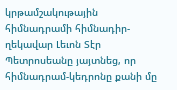կրթամշակութային հիմնադրամի հիմնադիր-ղեկավար Լեւոն Տէր Պետրոսեանը յայտնեց, որ հիմնադրամ-կեդրոնը քանի մը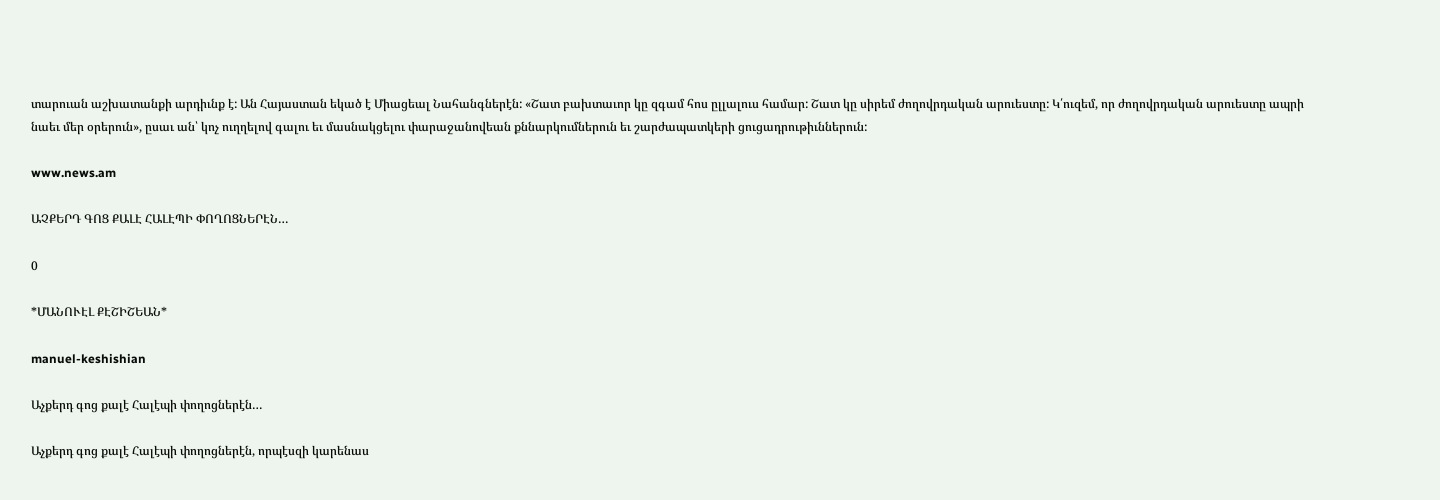տարուան աշխատանքի արդիւնք է: Ան Հայաստան եկած է Միացեալ Նահանգներէն: «Շատ բախտաւոր կը զգամ հոս ըլլալուս համար: Շատ կը սիրեմ ժողովրդական արուեստը: Կ՛ուզեմ, որ ժողովրդական արուեստը ապրի նաեւ մեր օրերուն», ըսաւ ան՝ կոչ ուղղելով գալու եւ մասնակցելու փարաջանովեան քննարկումներուն եւ շարժապատկերի ցուցադրութիւններուն:

www.news.am

ԱՉՔԵՐԴ ԳՈՑ ՔԱԼԷ ՀԱԼԷՊԻ ՓՈՂՈՑՆԵՐԷՆ…

0

*ՄԱՆՈՒԷԼ ՔԷՇԻՇԵԱՆ*

manuel-keshishian

Աչքերդ գոց քալէ Հալէպի փողոցներէն…

Աչքերդ գոց քալէ Հալէպի փողոցներէն, որպէսզի կարենաս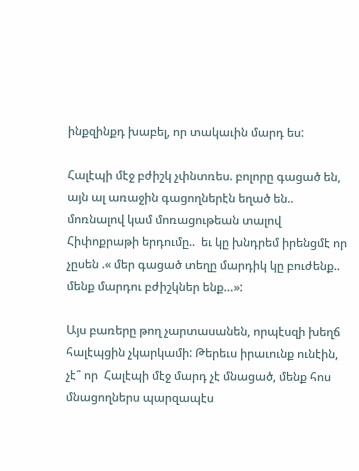ինքզինքդ խաբել, որ տակաւին մարդ ես:

Հալէպի մէջ բժիշկ չփնտռես. բոլորը գացած են, այն ալ առաջին գացողներէն եղած են.. մոռնալով կամ մոռացութեան տալով Հիփոքրաթի երդումը..  եւ կը խնդրեմ իրենցմէ որ չըսեն .« մեր գացած տեղը մարդիկ կը բուժենք.. մենք մարդու բժիշկներ ենք…»:

Այս բառերը թող չարտասանեն, որպէսզի խեղճ հալէպցին չկարկամի: Թերեւս իրաւունք ունէին, չէ՞ որ  Հալէպի մէջ մարդ չէ մնացած, մենք հոս մնացողներս պարզապէս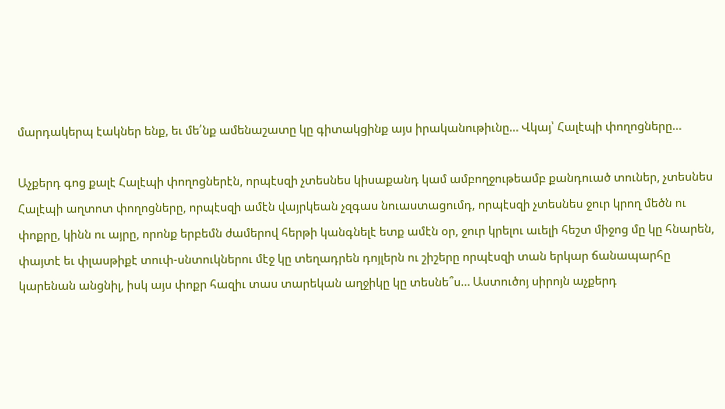մարդակերպ էակներ ենք, եւ մե՛նք ամենաշատը կը գիտակցինք այս իրականութիւնը… Վկայ՝ Հալէպի փողոցները…

Աչքերդ գոց քալէ Հալէպի փողոցներէն, որպէսզի չտեսնես կիսաքանդ կամ ամբողջութեամբ քանդուած տուներ, չտեսնես Հալէպի աղտոտ փողոցները, որպէսզի ամէն վայրկեան չզգաս նուաստացումդ, որպէսզի չտեսնես ջուր կրող մեծն ու փոքրը, կինն ու այրը, որոնք երբեմն ժամերով հերթի կանգնելէ ետք ամէն օր, ջուր կրելու աւելի հեշտ միջոց մը կը հնարեն, փայտէ եւ փլասթիքէ տուփ-սնտուկներու մէջ կը տեղադրեն դոյլերն ու շիշերը որպէսզի տան երկար ճանապարհը կարենան անցնիլ, իսկ այս փոքր հազիւ տաս տարեկան աղջիկը կը տեսնե՞ս… Աստուծոյ սիրոյն աչքերդ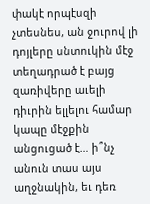փակէ որպէսզի չտեսնես, ան ջուրով լի դոյլերը սնտուկին մէջ տեղադրած է բայց զառիվերը աւելի դիւրին ելլելու համար կապը մէջքին անցուցած է… ի՞նչ անուն տաս այս աղջնակին, եւ դեռ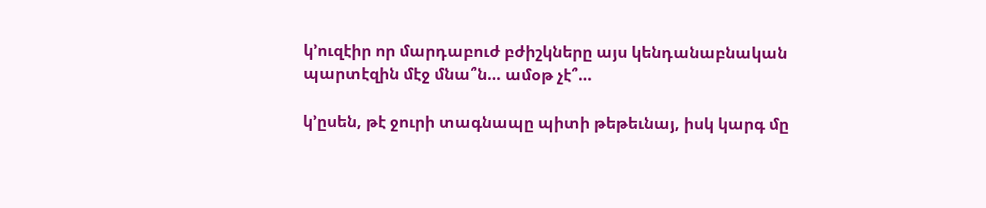կ’ուզէիր որ մարդաբուժ բժիշկները այս կենդանաբնական պարտէզին մէջ մնա՞ն… ամօթ չէ՞…

կ’ըսեն, թէ ջուրի տագնապը պիտի թեթեւնայ, իսկ կարգ մը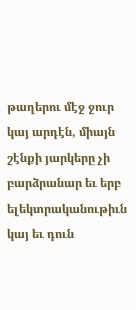թաղերու մէջ ջուր կայ արդէն, միայն շէնքի յարկերը չի բարձրանար եւ երբ ելեկտրականութիւն կայ եւ դուն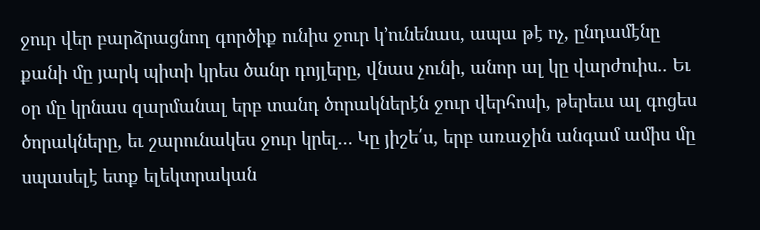ջուր վեր բարձրացնող գործիք ունիս ջուր կ’ունենաս, ապա թէ ոչ, ընդամէնը քանի մը յարկ պիտի կրես ծանր դոյլերը, վնաս չունի, անոր ալ կը վարժուիս.. Եւ օր մը կրնաս զարմանալ երբ տանդ ծորակներէն ջուր վերհոսի, թերեւս ալ գոցես ծորակները, եւ շարունակես ջուր կրել… Կը յիշե՛ս, երբ առաջին անգամ ամիս մը սպասելէ ետք ելեկտրական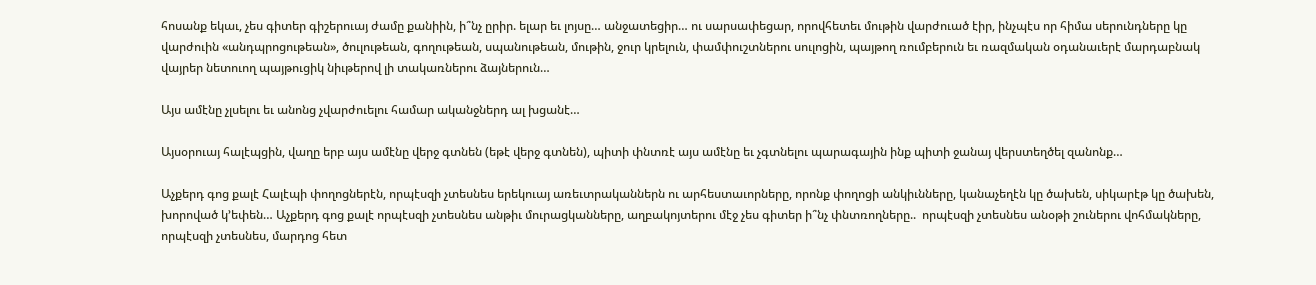հոսանք եկաւ, չես գիտեր գիշերուայ ժամը քանիին, ի՞նչ ըրիր. ելար եւ լոյսը… անջատեցիր… ու սարսափեցար, որովհետեւ մութին վարժուած էիր, ինչպէս որ հիմա սերունդները կը վարժուին «անդպրոցութեան», ծուլութեան, գողութեան, սպանութեան, մութին, ջուր կրելուն, փամփուշտներու սուլոցին, պայթող ռումբերուն եւ ռազմական օդանաւերէ մարդաբնակ վայրեր նետուող պայթուցիկ նիւթերով լի տակառներու ձայներուն…

Այս ամէնը չլսելու եւ անոնց չվարժուելու համար ականջներդ ալ խցանէ…

Այսօրուայ հալէպցին, վաղը երբ այս ամէնը վերջ գտնեն (եթէ վերջ գտնեն), պիտի փնտռէ այս ամէնը եւ չգտնելու պարագային ինք պիտի ջանայ վերստեղծել զանոնք…

Աչքերդ գոց քալէ Հալէպի փողոցներէն, որպէսզի չտեսնես երեկուայ առեւտրականներն ու արհեստաւորները, որոնք փողոցի անկիւնները, կանաչեղէն կը ծախեն, սիկարէթ կը ծախեն,  խորոված կ’եփեն… Աչքերդ գոց քալէ որպէսզի չտեսնես անթիւ մուրացկանները, աղբակոյտերու մէջ չես գիտեր ի՞նչ փնտռողները..  որպէսզի չտեսնես անօթի շուներու վոհմակները, որպէսզի չտեսնես, մարդոց հետ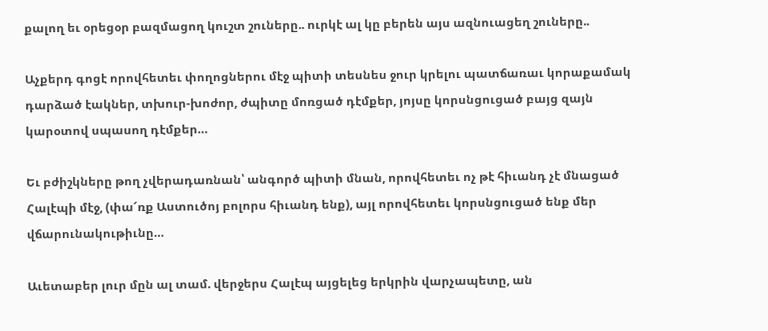քալող եւ օրեցօր բազմացող կուշտ շուները.. ուրկէ ալ կը բերեն այս ազնուացեղ շուները..

Աչքերդ գոցէ որովհետեւ փողոցներու մէջ պիտի տեսնես ջուր կրելու պատճառաւ կորաքամակ դարձած էակներ, տխուր-խոժոր, ժպիտը մոռցած դէմքեր, յոյսը կորսնցուցած բայց զայն կարօտով սպասող դէմքեր…

Եւ բժիշկները թող չվերադառնան՝ անգործ պիտի մնան, որովհետեւ ոչ թէ հիւանդ չէ մնացած Հալէպի մէջ, (փա՜ռք Աստուծոյ բոլորս հիւանդ ենք), այլ որովհետեւ կորսնցուցած ենք մեր վճարունակութիւնը…

Աւետաբեր լուր մըն ալ տամ. վերջերս Հալէպ այցելեց երկրին վարչապետը, ան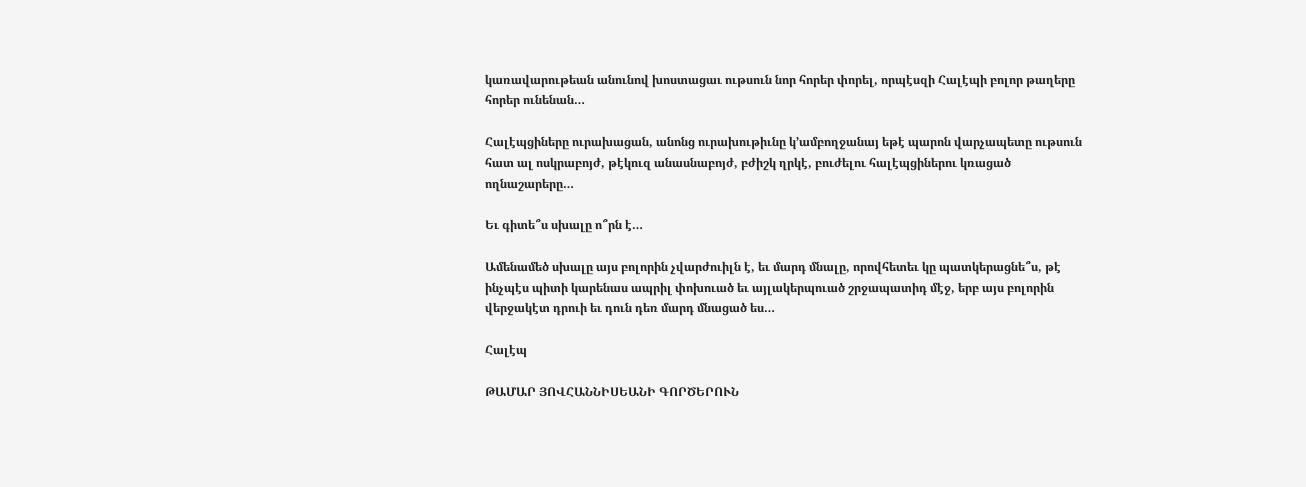կառավարութեան անունով խոստացաւ ութսուն նոր հորեր փորել, որպէսզի Հալէպի բոլոր թաղերը հորեր ունենան…

Հալէպցիները ուրախացան, անոնց ուրախութիւնը կ’ամբողջանայ եթէ պարոն վարչապետը ութսուն հատ ալ ոսկրաբոյժ, թէկուզ անասնաբոյժ, բժիշկ ղրկէ, բուժելու հալէպցիներու կռացած ողնաշարերը…

Եւ գիտե՞ս սխալը ո՞րն է…

Ամենամեծ սխալը այս բոլորին չվարժուիլն է, եւ մարդ մնալը, որովհետեւ կը պատկերացնե՞ս, թէ ինչպէս պիտի կարենաս ապրիլ փոխուած եւ այլակերպուած շրջապատիդ մէջ, երբ այս բոլորին վերջակէտ դրուի եւ դուն դեռ մարդ մնացած ես…

Հալէպ

ԹԱՄԱՐ ՅՈՎՀԱՆՆԻՍԵԱՆԻ ԳՈՐԾԵՐՈՒՆ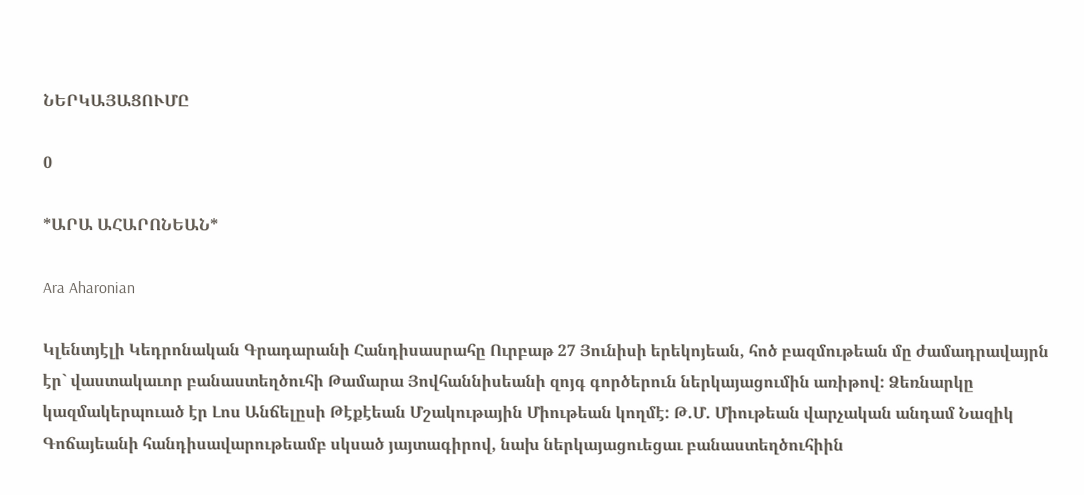ՆԵՐԿԱՅԱՑՈՒՄԸ

0

*ԱՐԱ ԱՀԱՐՈՆԵԱՆ*

Ara Aharonian

Կլենտյէլի Կեդրոնական Գրադարանի Հանդիսասրահը Ուրբաթ 27 Յունիսի երեկոյեան, հոծ բազմութեան մը ժամադրավայրն էր` վաստակաւոր բանաստեղծուհի Թամարա Յովհաննիսեանի զոյգ գործերուն ներկայացումին առիթով: Ձեռնարկը կազմակերպուած էր Լոս Անճելըսի Թէքէեան Մշակութային Միութեան կողմէ: Թ.Մ. Միութեան վարչական անդամ Նազիկ Գոճայեանի հանդիսավարութեամբ սկսած յայտագիրով, նախ ներկայացուեցաւ բանաստեղծուհիին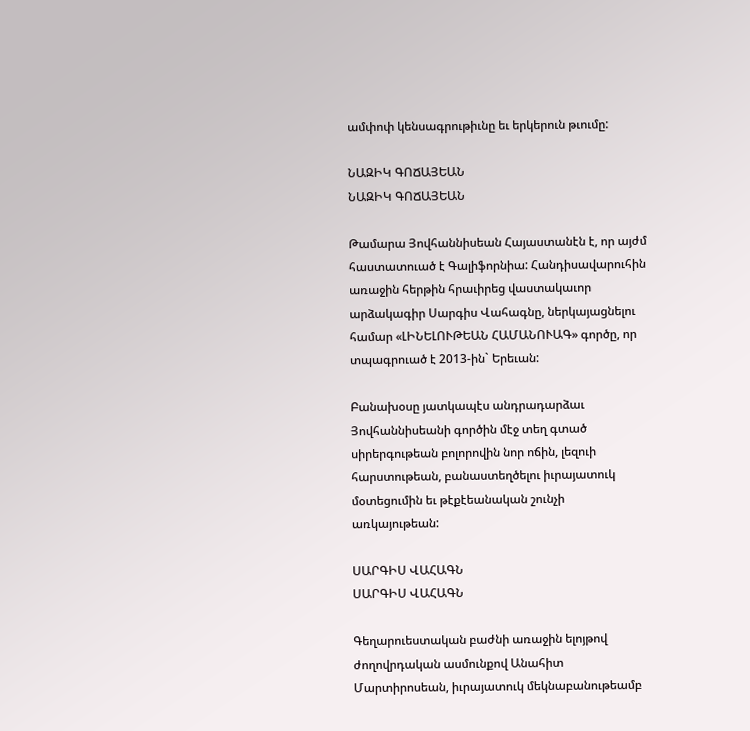ամփոփ կենսագրութիւնը եւ երկերուն թւումը:

ՆԱԶԻԿ ԳՈՃԱՅԵԱՆ
ՆԱԶԻԿ ԳՈՃԱՅԵԱՆ

Թամարա Յովհաննիսեան Հայաստանէն է, որ այժմ հաստատուած է Գալիֆորնիա: Հանդիսավարուհին առաջին հերթին հրաւիրեց վաստակաւոր արձակագիր Սարգիս Վահագնը, ներկայացնելու համար «ԼԻՆԵԼՈՒԹԵԱՆ ՀԱՄԱՆՈՒԱԳ» գործը, որ տպագրուած է 2013-ին` Երեւան:

Բանախօսը յատկապէս անդրադարձաւ Յովհաննիսեանի գործին մէջ տեղ գտած սիրերգութեան բոլորովին նոր ոճին, լեզուի հարստութեան, բանաստեղծելու իւրայատուկ մօտեցումին եւ թէքէեանական շունչի առկայութեան:

ՍԱՐԳԻՍ ՎԱՀԱԳՆ
ՍԱՐԳԻՍ ՎԱՀԱԳՆ

Գեղարուեստական բաժնի առաջին ելոյթով ժողովրդական ասմունքով Անահիտ Մարտիրոսեան, իւրայատուկ մեկնաբանութեամբ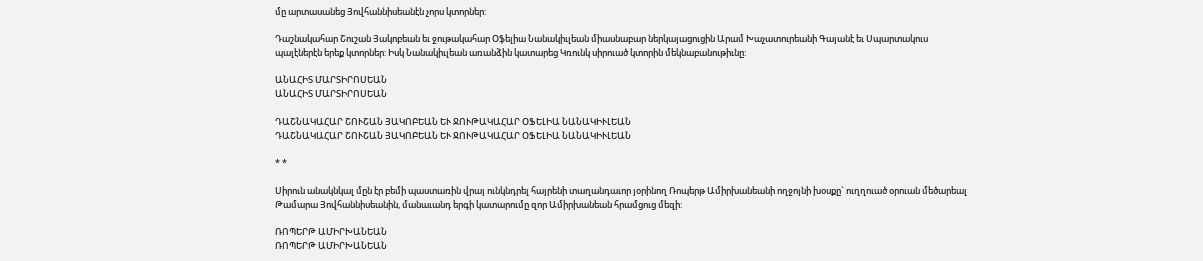մը արտասանեց Յովհաննիսեանէն չորս կտորներ:

Դաշնակահար Շուշան Յակոբեան եւ ջութակահար Օֆելիա Նանակիւլեան միասնաբար ներկայացուցին Արամ Խաչատուրեանի Գայանէ եւ Սպարտակուս պալէներէն երեք կտորներ: Իսկ Նանակիւլեան առանձին կատարեց Կռունկ սիրուած կտորին մեկնաբանութիւնը:

ԱՆԱՀԻՏ ՄԱՐՏԻՐՈՍԵԱՆ
ԱՆԱՀԻՏ ՄԱՐՏԻՐՈՍԵԱՆ

ԴԱՇՆԱԿԱՀԱՐ ՇՈՒՇԱՆ ՅԱԿՈԲԵԱՆ ԵՒ ՋՈՒԹԱԿԱՀԱՐ ՕՖԵԼԻԱ ՆԱՆԱԿԻՒԼԵԱՆ
ԴԱՇՆԱԿԱՀԱՐ ՇՈՒՇԱՆ ՅԱԿՈԲԵԱՆ ԵՒ ՋՈՒԹԱԿԱՀԱՐ ՕՖԵԼԻԱ ՆԱՆԱԿԻՒԼԵԱՆ

* *

Սիրուն անակնկալ մըն էր բեմի պաստառին վրայ ունկնդրել հայրենի տաղանդաւոր յօրինող Ռոպերթ Ամիրխանեանի ողջոյնի խօսքը` ուղղուած օրուան մեծարեալ Թամարա Յովհաննիսեանին, մանաւանդ երգի կատարումը զոր Ամիրխանեան հրամցուց մեզի:

ՌՈՊԵՐԹ ԱՄԻՐԽԱՆԵԱՆ
ՌՈՊԵՐԹ ԱՄԻՐԽԱՆԵԱՆ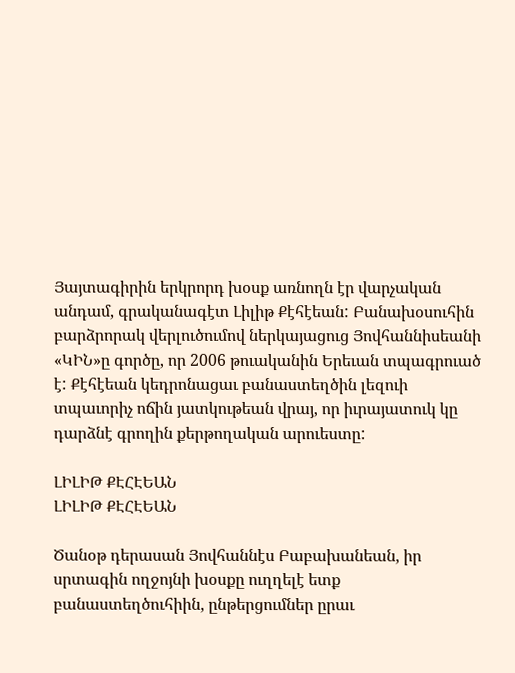Յայտագիրին երկրորդ խօսք առնողն էր վարչական անդամ, գրականագէտ Լիլիթ Քէհէեան: Բանախօսուհին բարձրորակ վերլուծումով ներկայացուց Յովհաննիսեանի «ԿԻՆ»ը գործը, որ 2006 թուականին Երեւան տպագրուած է: Քէհէեան կեդրոնացաւ բանաստեղծին լեզուի տպաւորիչ ոճին յատկութեան վրայ, որ իւրայատուկ կը դարձնէ գրողին քերթողական արուեստը:

ԼԻԼԻԹ ՔԷՀԷԵԱՆ
ԼԻԼԻԹ ՔԷՀԷԵԱՆ

Ծանօթ դերասան Յովհաննէս Բաբախանեան, իր սրտագին ողջոյնի խօսքը ուղղելէ ետք բանաստեղծուհիին, ընթերցումներ ըրաւ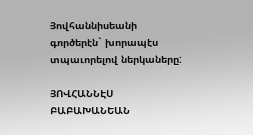Յովհաննիսեանի գործերէն` խորապէս տպաւորելով ներկաները:

ՅՈՎՀԱՆՆԷՍ ԲԱԲԱԽԱՆԵԱՆ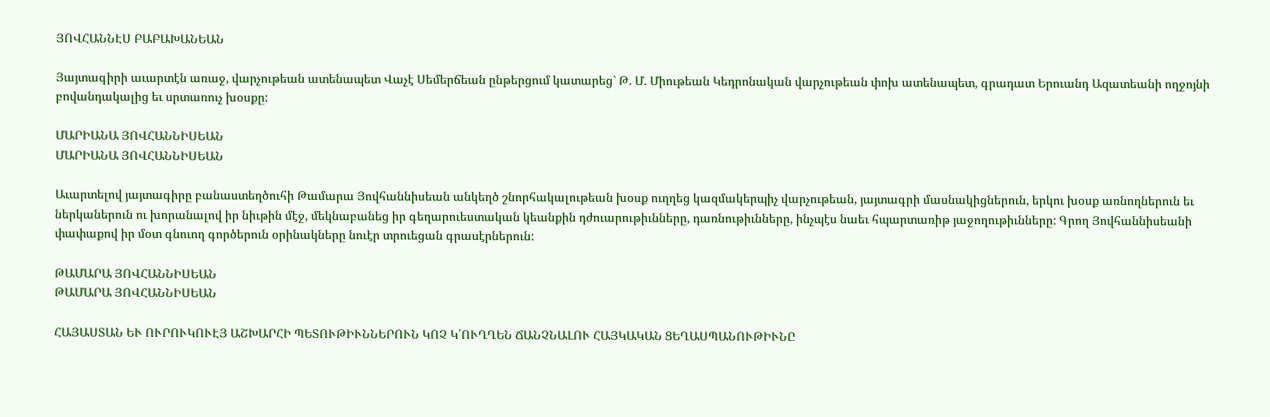ՅՈՎՀԱՆՆԷՍ ԲԱԲԱԽԱՆԵԱՆ

Յայտագիրի աւարտէն առաջ, վարչութեան ատենապետ Վաչէ Սեմերճեան ընթերցում կատարեց` Թ. Մ. Միութեան Կեդրոնական վարչութեան փոխ ատենապետ, գրադատ Երուանդ Ազատեանի ողջոյնի բովանդակալից եւ սրտառուչ խօսքը:

ՄԱՐԻԱՆԱ ՅՈՎՀԱՆՆԻՍԵԱՆ
ՄԱՐԻԱՆԱ ՅՈՎՀԱՆՆԻՍԵԱՆ

Աւարտելով յայտագիրը բանաստեղծուհի Թամարա Յովհաննիսեան անկեղծ շնորհակալութեան խօսք ուղղեց կազմակերպիչ վարչութեան, յայտագրի մասնակիցներուն, երկու խօսք առնողներուն եւ ներկաներուն ու խորանալով իր նիւթին մէջ, մեկնաբանեց իր գեղարուեստական կեանքին դժուարութիւնները, դառնութիւնները, ինչպէս նաեւ հպարտառիթ յաջողութիւնները: Գրող Յովհաննիսեանի փափաքով իր մօտ գնուող գործերուն օրինակները նուէր տրուեցան գրասէրներուն:

ԹԱՄԱՐԱ ՅՈՎՀԱՆՆԻՍԵԱՆ
ԹԱՄԱՐԱ ՅՈՎՀԱՆՆԻՍԵԱՆ

ՀԱՅԱՍՏԱՆ ԵՒ ՈՒՐՈՒԿՈՒԷՅ ԱՇԽԱՐՀԻ ՊԵՏՈՒԹԻՒՆՆԵՐՈՒՆ ԿՈՉ Կ՛ՈՒՂՂԵՆ ՃԱՆՉՆԱԼՈՒ ՀԱՅԿԱԿԱՆ ՑԵՂԱՍՊԱՆՈՒԹԻՒՆԸ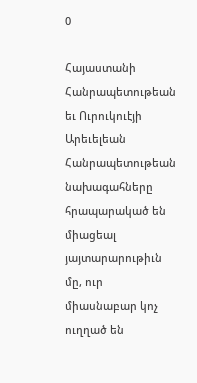0

Հայաստանի Հանրապետութեան եւ Ուրուկուէյի Արեւելեան Հանրապետութեան նախագահները հրապարակած են միացեալ յայտարարութիւն մը, ուր միասնաբար կոչ ուղղած են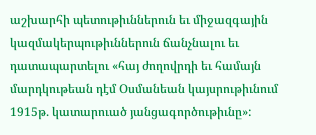աշխարհի պետութիւններուն եւ միջազգային կազմակերպութիւններուն ճանչնալու եւ դատապարտելու «հայ ժողովրդի եւ համայն մարդկութեան դէմ Օսմանեան կայսրութիւնում 1915թ. կատարուած յանցագործութիւնը»: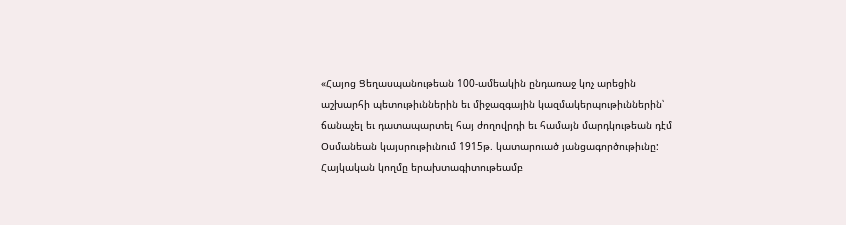«Հայոց Ցեղասպանութեան 100-ամեակին ընդառաջ կոչ արեցին աշխարհի պետութիւններին եւ միջազգային կազմակերպութիւններին՝ ճանաչել եւ դատապարտել հայ ժողովրդի եւ համայն մարդկութեան դէմ Օսմանեան կայսրութիւնում 1915թ. կատարուած յանցագործութիւնը: Հայկական կողմը երախտագիտութեամբ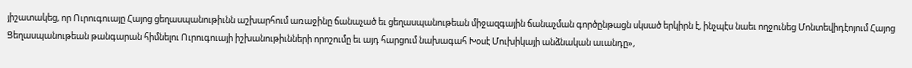յիշատակեց, որ Ուրուգուայը Հայոց ցեղասպանութիւնն աշխարհում առաջինը ճանաչած եւ ցեղասպանութեան միջազգային ճանաչման գործընթացն սկսած երկիրն է, ինչպէս նաեւ ողջունեց Մոնտեվիդէոյում Հայոց Ցեղասպանութեան թանգարան հիմնելու Ուրուգուայի իշխանութիւնների որոշումը եւ այդ հարցում նախագահ Խօսէ Մուխիկայի անձնական աւանդը»,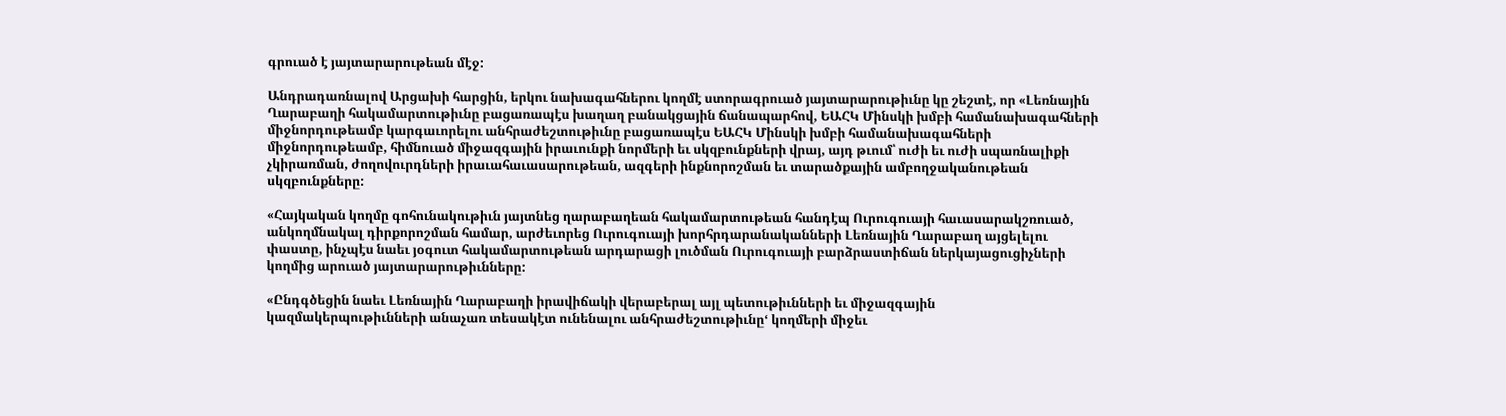գրուած է յայտարարութեան մէջ:

Անդրադառնալով Արցախի հարցին, երկու նախագահներու կողմէ ստորագրուած յայտարարութիւնը կը շեշտէ, որ «Լեռնային Ղարաբաղի հակամարտութիւնը բացառապէս խաղաղ բանակցային ճանապարհով, ԵԱՀԿ Մինսկի խմբի համանախագահների միջնորդութեամբ կարգաւորելու անհրաժեշտութիւնը բացառապէս ԵԱՀԿ Մինսկի խմբի համանախագահների միջնորդութեամբ, հիմնուած միջազգային իրաւունքի նորմերի եւ սկզբունքների վրայ, այդ թւում՝ ուժի եւ ուժի սպառնալիքի չկիրառման, ժողովուրդների իրաւահաւասարութեան, ազգերի ինքնորոշման եւ տարածքային ամբողջականութեան սկզբունքները:

«Հայկական կողմը գոհունակութիւն յայտնեց ղարաբաղեան հակամարտութեան հանդէպ Ուրուգուայի հաւասարակշռուած, անկողմնակալ դիրքորոշման համար, արժեւորեց Ուրուգուայի խորհրդարանականների Լեռնային Ղարաբաղ այցելելու փաստը, ինչպէս նաեւ յօգուտ հակամարտութեան արդարացի լուծման Ուրուգուայի բարձրաստիճան ներկայացուցիչների կողմից արուած յայտարարութիւնները:

«Ընդգծեցին նաեւ Լեռնային Ղարաբաղի իրավիճակի վերաբերալ այլ պետութիւնների եւ միջազգային կազմակերպութիւնների անաչառ տեսակէտ ունենալու անհրաժեշտութիւնը‘ կողմերի միջեւ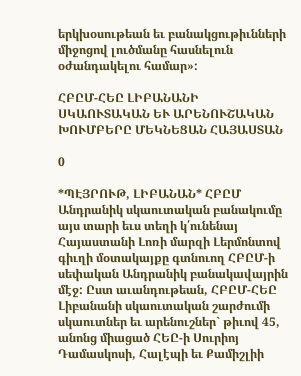երկխօսութեան եւ բանակցութիւնների միջոցով լուծմանը հասնելուն օժանդակելու համար»:

ՀԲԸՄ-ՀԵԸ ԼԻԲԱՆԱՆԻ ՍԿԱՈՒՏԱԿԱՆ ԵՒ ԱՐԵՆՈՒՇԱԿԱՆ ԽՈՒՄԲԵՐԸ ՄԵԿՆԵՑԱՆ ՀԱՅԱՍՏԱՆ

0

*ՊԷՅՐՈՒԹ, ԼԻԲԱՆԱՆ* ՀԲԸՄ Անդրանիկ սկաուտական բանակումը այս տարի եւս տեղի կ՛ունենայ Հայաստանի Լոռի մարզի Լերմոնտով գիւղի մօտակայքը գտնուող ՀԲԸՄ-ի սեփական Անդրանիկ բանակավայրին մէջ: Ըստ աւանդութեան, ՀԲԸՄ-ՀԵԸ Լիբանանի սկաուտական շարժումի սկաուտներ եւ արենուշներ` թիւով 45, անոնց միացած ՀԵԸ-ի Սուրիոյ Դամասկոսի, Հալէպի եւ Քամիշլիի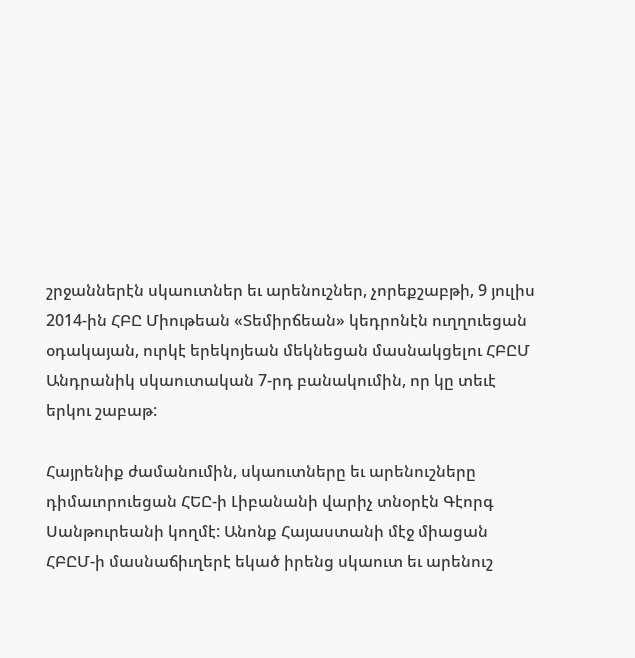շրջաններէն սկաուտներ եւ արենուշներ, չորեքշաբթի, 9 յուլիս 2014-ին ՀԲԸ Միութեան «Տեմիրճեան» կեդրոնէն ուղղուեցան օդակայան, ուրկէ երեկոյեան մեկնեցան մասնակցելու ՀԲԸՄ Անդրանիկ սկաուտական 7-րդ բանակումին, որ կը տեւէ երկու շաբաթ:

Հայրենիք ժամանումին, սկաուտները եւ արենուշները դիմաւորուեցան ՀԵԸ-ի Լիբանանի վարիչ տնօրէն Գէորգ Սանթուրեանի կողմէ: Անոնք Հայաստանի մէջ միացան ՀԲԸՄ-ի մասնաճիւղերէ եկած իրենց սկաուտ եւ արենուշ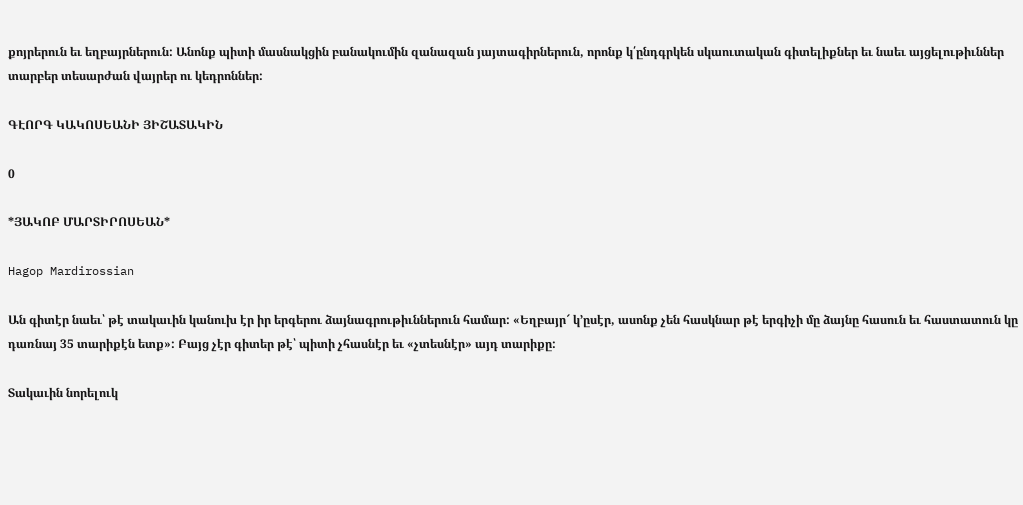քոյրերուն եւ եղբայրներուն: Անոնք պիտի մասնակցին բանակումին զանազան յայտագիրներուն, որոնք կ՛ընդգրկեն սկաուտական գիտելիքներ եւ նաեւ այցելութիւններ տարբեր տեսարժան վայրեր ու կեդրոններ:

ԳԷՈՐԳ ԿԱԿՈՍԵԱՆԻ ՅԻՇԱՏԱԿԻՆ

0

*ՅԱԿՈԲ ՄԱՐՏԻՐՈՍԵԱՆ*

Hagop Mardirossian

Ան գիտէր նաեւ՝ թէ տակաւին կանուխ էր իր երգերու ձայնագրութիւններուն համար: «Եղբայր՜ կ’ըսէր, ասոնք չեն հասկնար թէ երգիչի մը ձայնը հասուն եւ հաստատուն կը դառնայ 35 տարիքէն ետք»: Բայց չէր գիտեր թէ՝ պիտի չհասնէր եւ «չտեսնէր» այդ տարիքը:

Տակաւին նորելուկ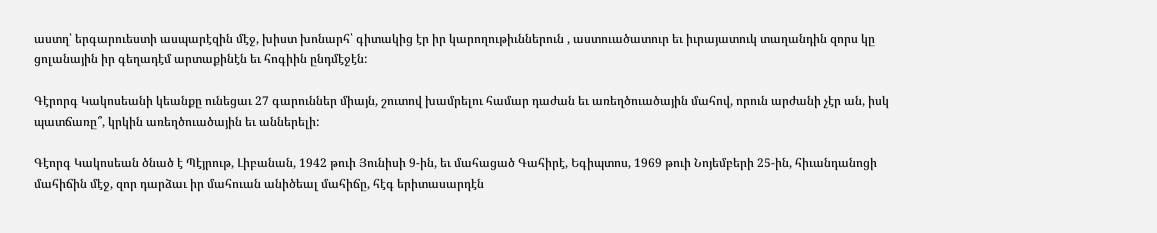աստղ՝ երգարուեստի ասպարէզին մէջ, խիստ խոնարհ՝ գիտակից էր իր կարողութիւններուն , աստուածատուր եւ իւրայատուկ տաղանդին զորս կը ցոլանային իր գեղադէմ արտաքինէն եւ հոգիին ընդմէջէն:

Գէրորգ Կակոսեանի կեանքը ունեցաւ 27 գարուններ միայն, շուտով խամրելու համար դաժան եւ առեղծուածային մահով, որուն արժանի չէր ան, իսկ պատճառը՞, կրկին առեղծուածային եւ աններելի:

Գէորգ Կակոսեան ծնած է Պէյրութ, Լիբանան, 1942 թուի Յունիսի 9-ին, եւ մահացած Գահիրէ, Եգիպտոս, 1969 թուի Նոյեմբերի 25-ին, հիւանդանոցի մահիճին մէջ, զոր դարձաւ իր մահուան անիծեալ մահիճը, հէգ երիտասարդէն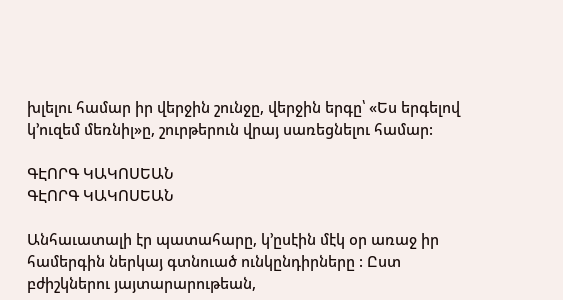խլելու համար իր վերջին շունջը, վերջին երգը՝ «Ես երգելով կ’ուզեմ մեռնիլ»ը, շուրթերուն վրայ սառեցնելու համար:

ԳԷՈՐԳ ԿԱԿՈՍԵԱՆ
ԳԷՈՐԳ ԿԱԿՈՍԵԱՆ

Անհաւատալի էր պատահարը, կ’ըսէին մէկ օր առաջ իր համերգին ներկայ գտնուած ունկընդիրները : Ըստ բժիշկներու յայտարարութեան,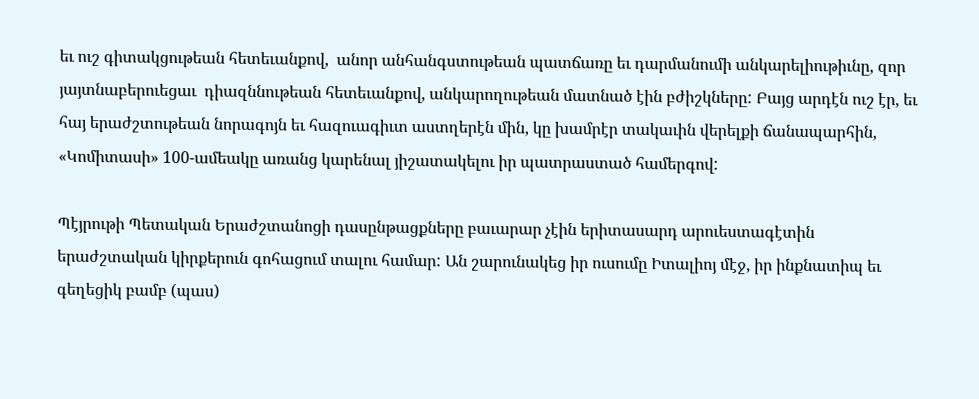եւ ուշ գիտակցութեան հետեւանքով,  անոր անհանգստութեան պատճառը եւ դարմանումի անկարելիութիւնը, զոր յայտնաբերուեցաւ  դիազննութեան հետեւանքով, անկարողութեան մատնած էին բժիշկները: Բայց արդէն ուշ էր, եւ հայ երաժշտութեան նորագոյն եւ հազուագիւտ աստղերէն մին, կը խամրէր տակաւին վերելքի ճանապարհին, «Կոմիտասի» 100-ամեակը առանց կարենալ յիշատակելու իր պատրաստած համերգով:

Պէյրութի Պետական Երաժշտանոցի դասընթացքները բաւարար չէին երիտասարդ արուեստագէտին երաժշտական կիրքերուն գոհացում տալու համար: Ան շարունակեց իր ուսումը Իտալիոյ մէջ, իր ինքնատիպ եւ գեղեցիկ բամբ (պաս)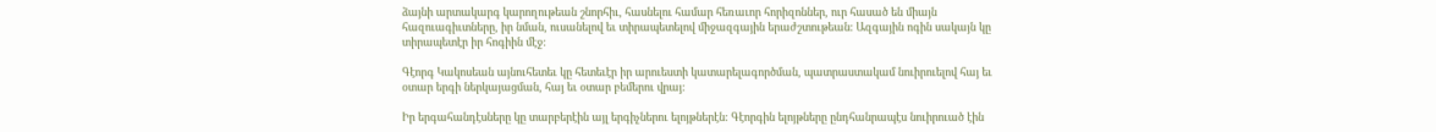ձայնի արտակարգ կարողութեան շնորհիւ, հասնելու համար հեռաւոր հորիզոններ, ուր հասած են միայն հազուագիւտները, իր նման, ուսանելով եւ տիրապետելով միջազգային երաժշտութեան: Ազգային ոգին սակայն կը տիրապետէր իր հոգիին մէջ:

Գէորգ Կակոսեան այնուհետեւ կը հետեւէր իր արուեստի կատարելագործման, պատրաստակամ նուիրուելով հայ եւ օտար երգի ներկայացման, հայ եւ օտար բեմերու վրայ:

Իր երգահանդէսները կը տարբերէին այլ երգիչներու ելոյթներէն: Գէորգին ելոյթները ընդհանրապէս նուիրուած էին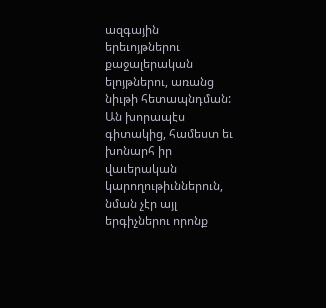ազգային երեւոյթներու քաջալերական ելոյթներու, առանց նիւթի հետապնդման: Ան խորապէս գիտակից, համեստ եւ խոնարհ իր վաւերական կարողութիւններուն, նման չէր այլ երգիչներու որոնք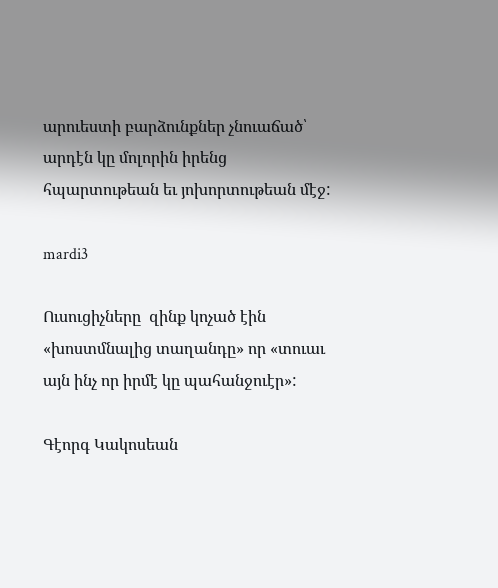արուեստի բարձունքներ չնուաճած՝ արդէն կը մոլորին իրենց հպարտութեան եւ յոխորտութեան մէջ:

mardi3

Ուսուցիչները  զինք կոչած էին «խոստմնալից տաղանդը» որ «տուաւ այն ինչ որ իրմէ կը պահանջուէր»:

Գէորգ Կակոսեան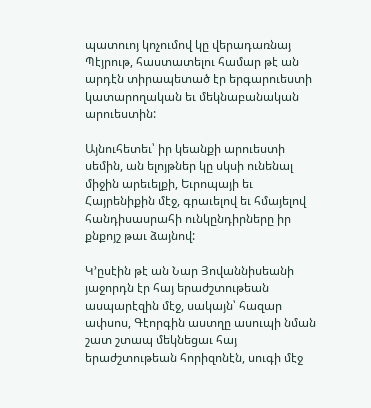պատուոյ կոչումով կը վերադառնայ Պէյրութ, հաստատելու համար թէ ան արդէն տիրապետած էր երգարուեստի կատարողական եւ մեկնաբանական արուեստին:

Այնուհետեւ՝ իր կեանքի արուեստի սեմին, ան ելոյթներ կը սկսի ունենալ միջին արեւելքի, Եւրոպայի եւ Հայրենիքին մէջ, գրաւելով եւ հմայելով հանդիսասրահի ունկընդիրները իր քնքոյշ թաւ ձայնով:

Կ’ըսէին թէ ան Նար Յովաննիսեանի յաջորդն էր հայ երաժշտութեան ասպարէզին մէջ, սակայն՝ հազար ափսոս, Գէորգին աստղը ասուպի նման շատ շտապ մեկնեցաւ հայ երաժշտութեան հորիզոնէն, սուգի մէջ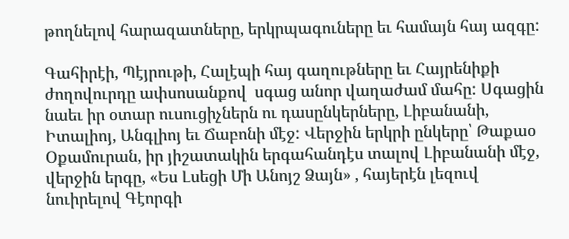թողնելով հարազատները, երկրպագուները եւ համայն հայ ազգը:

Գահիրէի, Պէյրութի, Հալէպի հայ գաղութները եւ Հայրենիքի ժողովուրդը ափսոսանքով  սգաց անոր վաղաժամ մահը: Սգացին նաեւ իր օտար ուսուցիչներն ու դասընկերները, Լիբանանի, Իտալիոյ, Անգլիոյ եւ Ճաբոնի մէջ: Վերջին երկրի ընկերը՝ Թաքաօ Օքամուրան, իր յիշատակին երգահանդէս տալով Լիբանանի մէջ, վերջին երգը, «Ես Լսեցի Մի Անոյշ Ձայն» , հայերէն լեզուվ նուիրելով Գէորգի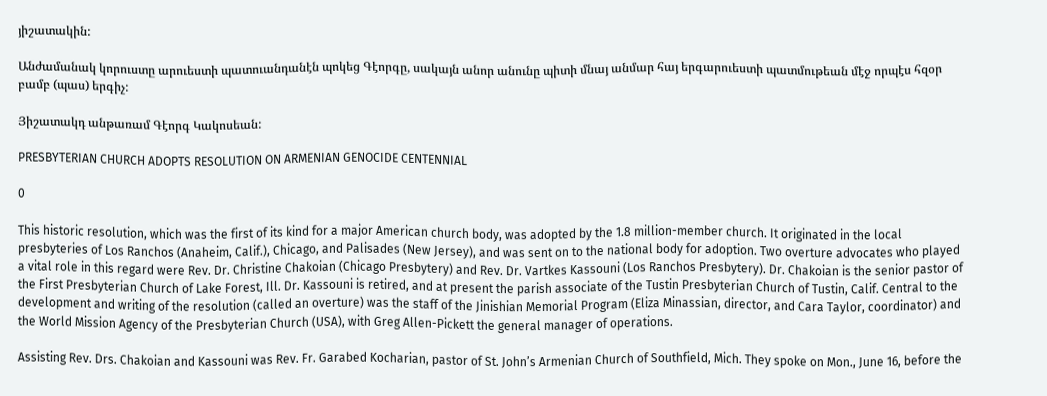յիշատակին:

Անժամանակ կորուստը արուեստի պատուանդանէն պոկեց Գէորգը, սակայն անոր անունը պիտի մնայ անմար հայ երգարուեստի պատմութեան մէջ որպէս հզօր բամբ (պաս) երգիչ:

Յիշատակդ անթառամ Գէորգ Կակոսեան:

PRESBYTERIAN CHURCH ADOPTS RESOLUTION ON ARMENIAN GENOCIDE CENTENNIAL

0

This historic resolution, which was the first of its kind for a major American church body, was adopted by the 1.8 million-member church. It originated in the local presbyteries of Los Ranchos (Anaheim, Calif.), Chicago, and Palisades (New Jersey), and was sent on to the national body for adoption. Two overture advocates who played a vital role in this regard were Rev. Dr. Christine Chakoian (Chicago Presbytery) and Rev. Dr. Vartkes Kassouni (Los Ranchos Presbytery). Dr. Chakoian is the senior pastor of the First Presbyterian Church of Lake Forest, Ill. Dr. Kassouni is retired, and at present the parish associate of the Tustin Presbyterian Church of Tustin, Calif. Central to the development and writing of the resolution (called an overture) was the staff of the Jinishian Memorial Program (Eliza Minassian, director, and Cara Taylor, coordinator) and the World Mission Agency of the Presbyterian Church (USA), with Greg Allen-Pickett the general manager of operations.

Assisting Rev. Drs. Chakoian and Kassouni was Rev. Fr. Garabed Kocharian, pastor of St. John’s Armenian Church of Southfield, Mich. They spoke on Mon., June 16, before the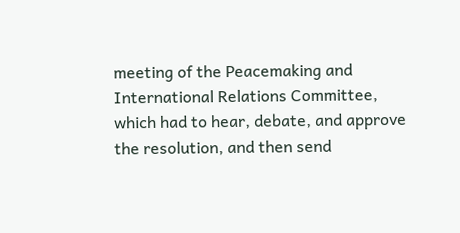meeting of the Peacemaking and International Relations Committee, which had to hear, debate, and approve the resolution, and then send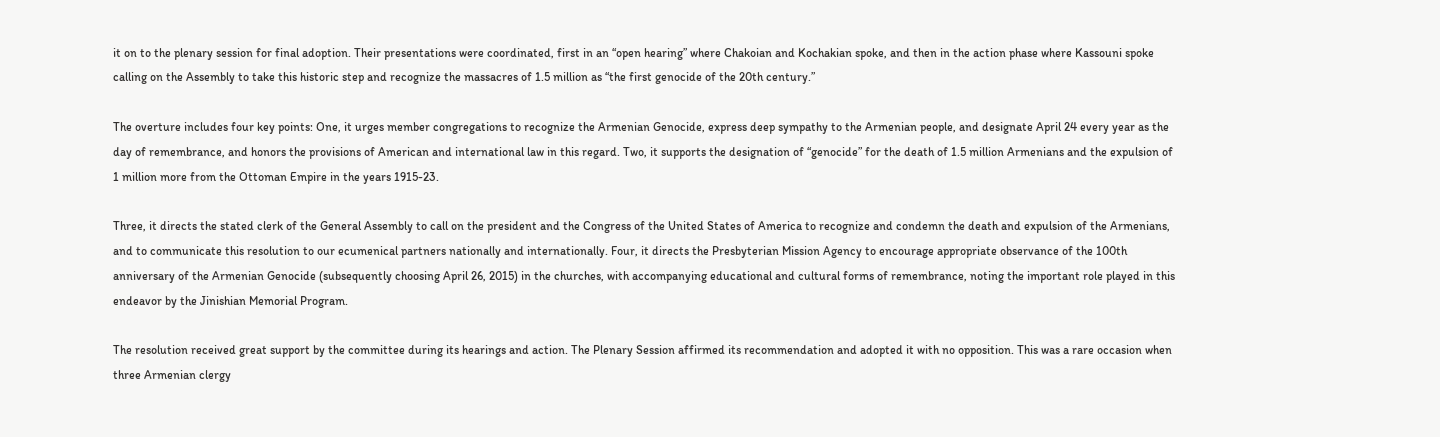it on to the plenary session for final adoption. Their presentations were coordinated, first in an “open hearing” where Chakoian and Kochakian spoke, and then in the action phase where Kassouni spoke calling on the Assembly to take this historic step and recognize the massacres of 1.5 million as “the first genocide of the 20th century.”

The overture includes four key points: One, it urges member congregations to recognize the Armenian Genocide, express deep sympathy to the Armenian people, and designate April 24 every year as the day of remembrance, and honors the provisions of American and international law in this regard. Two, it supports the designation of “genocide” for the death of 1.5 million Armenians and the expulsion of 1 million more from the Ottoman Empire in the years 1915-23.

Three, it directs the stated clerk of the General Assembly to call on the president and the Congress of the United States of America to recognize and condemn the death and expulsion of the Armenians, and to communicate this resolution to our ecumenical partners nationally and internationally. Four, it directs the Presbyterian Mission Agency to encourage appropriate observance of the 100th anniversary of the Armenian Genocide (subsequently choosing April 26, 2015) in the churches, with accompanying educational and cultural forms of remembrance, noting the important role played in this endeavor by the Jinishian Memorial Program.

The resolution received great support by the committee during its hearings and action. The Plenary Session affirmed its recommendation and adopted it with no opposition. This was a rare occasion when three Armenian clergy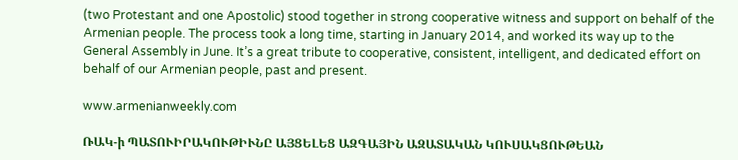(two Protestant and one Apostolic) stood together in strong cooperative witness and support on behalf of the Armenian people. The process took a long time, starting in January 2014, and worked its way up to the General Assembly in June. It’s a great tribute to cooperative, consistent, intelligent, and dedicated effort on behalf of our Armenian people, past and present.

www.armenianweekly.com

ՌԱԿ-ի ՊԱՏՈՒԻՐԱԿՈՒԹԻՒՆԸ ԱՅՑԵԼԵՑ ԱԶԳԱՅԻՆ ԱԶԱՏԱԿԱՆ ԿՈՒՍԱԿՑՈՒԹԵԱՆ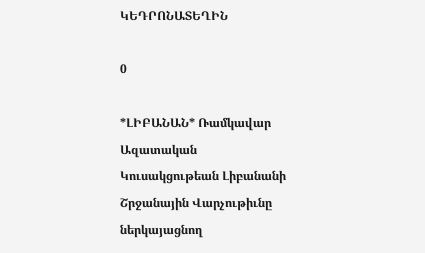ԿԵԴՐՈՆԱՏԵՂԻՆ

0

*ԼԻԲԱՆԱՆ* Ռամկավար Ազատական Կուսակցութեան Լիբանանի Շրջանային Վարչութիւնը ներկայացնող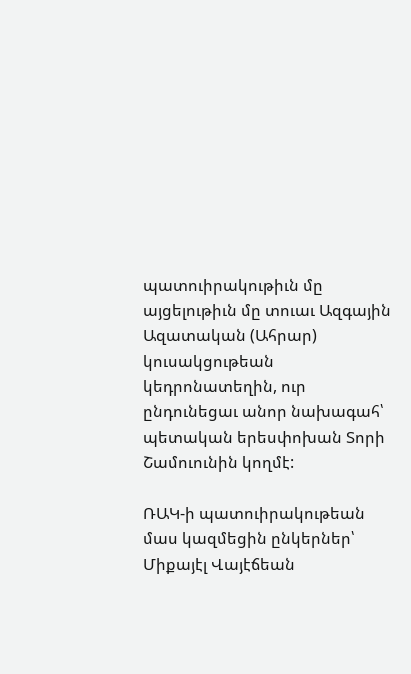պատուիրակութիւն մը այցելութիւն մը տուաւ Ազգային Ազատական (Ահրար) կուսակցութեան կեդրոնատեղին, ուր ընդունեցաւ անոր նախագահ՝ պետական երեսփոխան Տորի Շամուունին կողմէ:

ՌԱԿ-ի պատուիրակութեան մաս կազմեցին ընկերներ՝ Միքայէլ Վայէճեան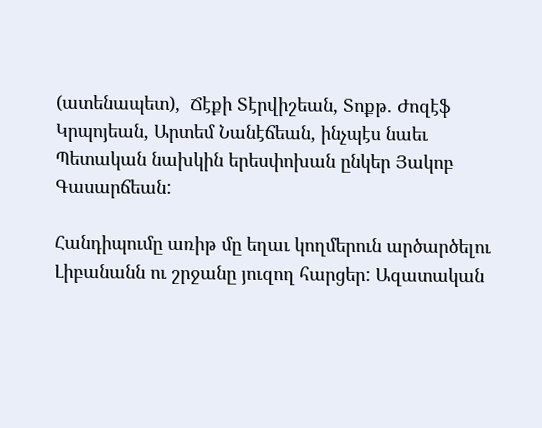(ատենապետ),  Ճէքի Տէրվիշեան, Տոքթ. Ժոզէֆ Կրպոյեան, Արտեմ Նանէճեան, ինչպէս նաեւ Պետական նախկին երեսփոխան ընկեր Յակոբ Գասարճեան:

Հանդիպումը առիթ մը եղաւ կողմերուն արծարծելու Լիբանանն ու շրջանը յուզող հարցեր: Ազատական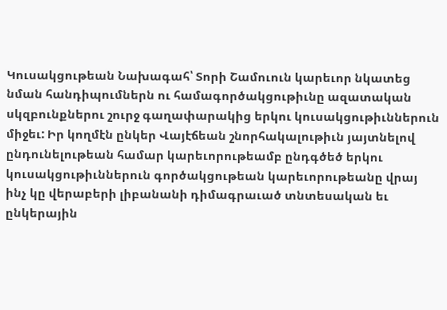Կուսակցութեան Նախագահ՝ Տորի Շամուուն կարեւոր նկատեց նման հանդիպումներն ու համագործակցութիւնը ազատական սկզբունքներու շուրջ գաղափարակից երկու կուսակցութիւններուն միջեւ: Իր կողմէն ընկեր Վայէճեան շնորհակալութիւն յայտնելով ընդունելութեան համար կարեւորութեամբ ընդգծեծ երկու կուսակցութիւններուն գործակցութեան կարեւորութեանը վրայ ինչ կը վերաբերի լիբանանի դիմագրաւած տնտեսական եւ ընկերային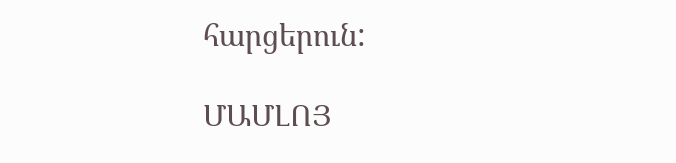հարցերուն:

ՄԱՄԼՈՅ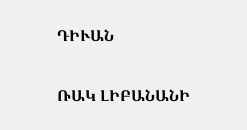ԴԻՒԱՆ

ՌԱԿ ԼԻԲԱՆԱՆԻ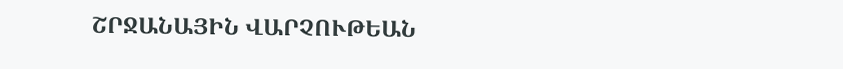ՇՐՋԱՆԱՅԻՆ ՎԱՐՉՈՒԹԵԱՆ